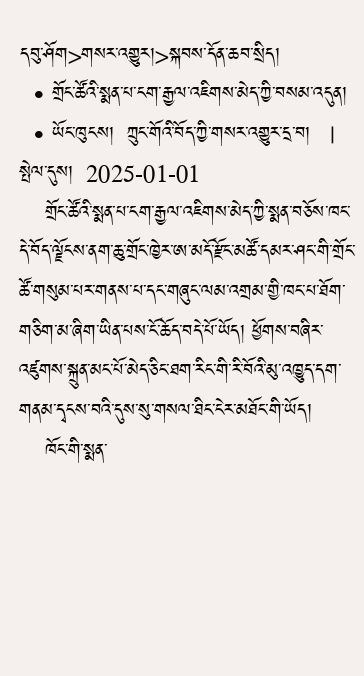དབུ་ཤོག>གསར་འགྱུར།>སྐབས་དོན་ཆབ་སྲིད།
  • གྲོང་ཚོའི་སྨན་པ་ངག་རྒྱལ་འཇིགས་མེད་ཀྱི་བསམ་འདུན།
  • ཡོང་ཁུངས།  ཀྲུང་གོའི་བོད་ཀྱི་གསར་འགྱུར་དྲ་བ།   |     སྤེལ་དུས།  2025-01-01
    གྲོང་ཚོའི་སྨན་པ་ངག་རྒྱལ་འཇིགས་མེད་ཀྱི་སྨན་བཅོས་ཁང་དེ་བོད་ལྗོངས་ནག་ཆུ་གྲོང་ཁྱེར་ཨ་མདོ་རྫོང་མཚོ་དམར་ཤང་གི་གྲོང་ཚོ་གསུམ་པར་གནས་པ་དང་གཞུང་ལམ་འགྲམ་གྱི་ཁང་པ་ཐོག་གཅིག་མ་ཞིག་ཡིན་པས་ངོ་ཆོད་བདེ་པོ་ཡོད། ཕྱོགས་བཞིར་འཛུགས་སྐྲུན་མང་པོ་མེད་ཅིང་ཐག་རིང་གི་རི་བོའི་མུ་འཁྱུད་དག་གནམ་དྭངས་བའི་དུས་སུ་གསལ་ཐིང་ངེར་མཐོང་གི་ཡོད།
    ཁོང་གི་སྨན་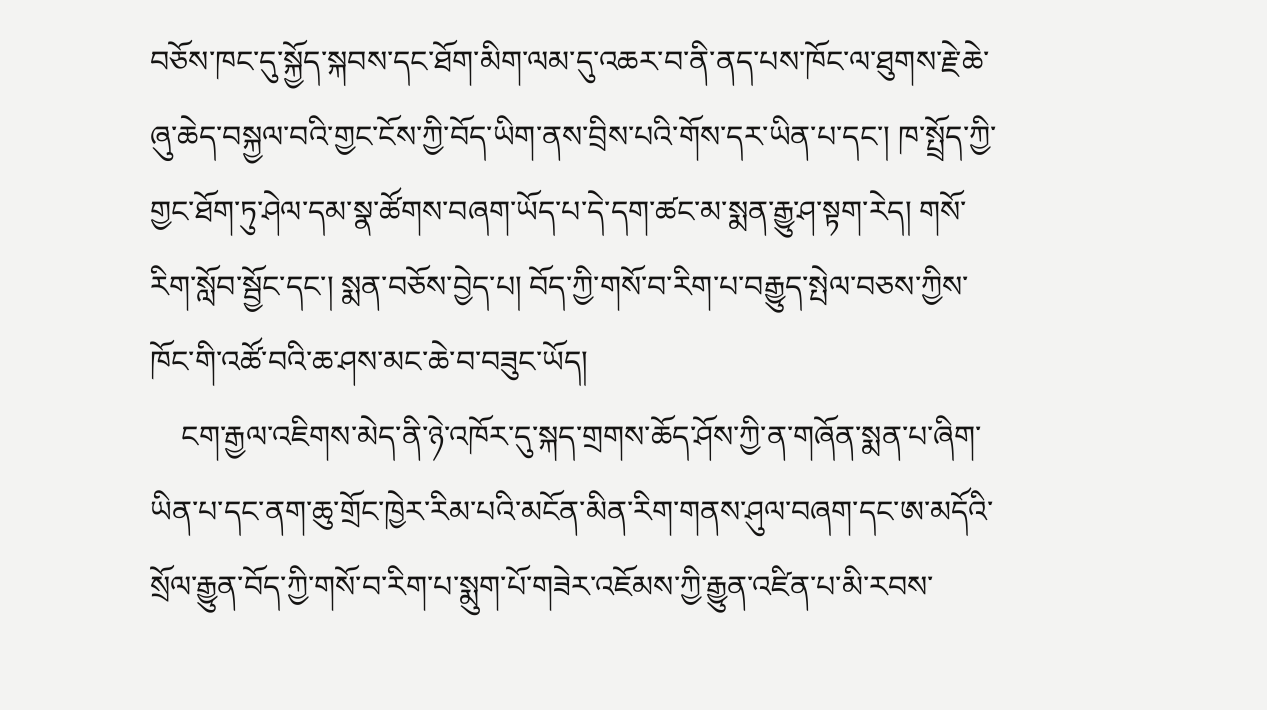བཅོས་ཁང་དུ་སྐྱོད་སྐབས་དང་ཐོག་མིག་ལམ་དུ་འཆར་བ་ནི་ནད་པས་ཁོང་ལ་ཐུགས་རྗེ་ཆེ་ཞུ་ཆེད་བསྐྱལ་བའི་གྱང་ངོས་ཀྱི་བོད་ཡིག་ནས་བྲིས་པའི་གོས་དར་ཡིན་པ་དང་། ཁ་སྤྲོད་ཀྱི་གྱང་ཐོག་ཏུ་ཤེལ་དམ་སྣ་ཚོགས་བཞག་ཡོད་པ་དེ་དག་ཚང་མ་སྨན་རྒྱུ་ཤ་སྟག་རེད། གསོ་རིག་སློབ་སྦྱོང་དང་། སྨན་བཅོས་བྱེད་པ། བོད་ཀྱི་གསོ་བ་རིག་པ་བརྒྱུད་སྤེལ་བཅས་ཀྱིས་ཁོང་གི་འཚོ་བའི་ཆ་ཤས་མང་ཆེ་བ་བཟུང་ཡོད།
    ངག་རྒྱལ་འཇིགས་མེད་ནི་ཉེ་འཁོར་དུ་སྐད་གྲགས་ཆོད་ཤོས་ཀྱི་ན་གཞོན་སྨན་པ་ཞིག་ཡིན་པ་དང་ནག་ཆུ་གྲོང་ཁྱེར་རིམ་པའི་མངོན་མིན་རིག་གནས་ཤུལ་བཞག་དང་ཨ་མདོའི་སྲོལ་རྒྱུན་བོད་ཀྱི་གསོ་བ་རིག་པ་སྨུག་པོ་གཟེར་འཇོམས་ཀྱི་རྒྱུན་འཛིན་པ་མི་རབས་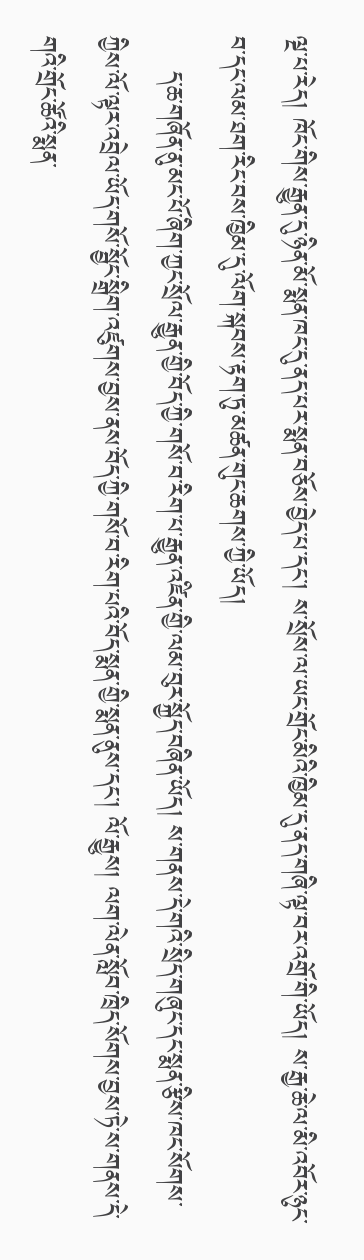ལྔ་པ་རེད། ཁོང་གིས་རྒྱུན་དུ་ཉིན་མོ་སྨན་ཁང་དུ་ནད་པར་སྨན་བཅོས་བྱེད་པ་དང་། ས་སྲོས་ལ་ཡང་གྲོང་མིའི་ཁྱིམ་དུ་ནད་གཞི་ལྟ་བར་འགྲོ་གི་ཡོད། ས་རྒྱ་ཆེ་ལ་མི་འབོར་ཉུང་བ་དང་ལམ་ཐག་རིང་བས་ཁྱིམ་དུ་ལོག་སྐབས་རྟག་ཏུ་མཚན་གུང་ཆགས་ཀྱི་ཡོད།
    ད་ཆ་གཞོན་ནུ་མང་པོ་ཞིག་ཀྱང་སྲོལ་རྒྱུན་གྱི་བོད་ཀྱི་གསོ་བ་རིག་པ་རྒྱུན་འཛིན་གྱི་ལམ་བུར་སྐྱོད་བཞིན་ཡོད། ས་གནས་དེ་གའི་སྲིད་གཞུང་དང་སྨན་རྩིས་ཁང་སོགས་ཀྱིས་ལོ་ལྟར་འབྲེལ་ཡོད་གསོ་སྦྱོང་སྒྲིག་འཛུགས་བྱས་ནས་བོད་ཀྱི་གསོ་བ་རིག་པའི་བོད་སྨན་གྱི་སྨན་ནུས་དང་། ལོ་རྒྱུས། ལག་ལེན་སློབ་ཁྲིད་སོགས་བྱས་ཏེ་ས་གནས་དེ་གའི་གྲོང་ཚོའི་སྨན་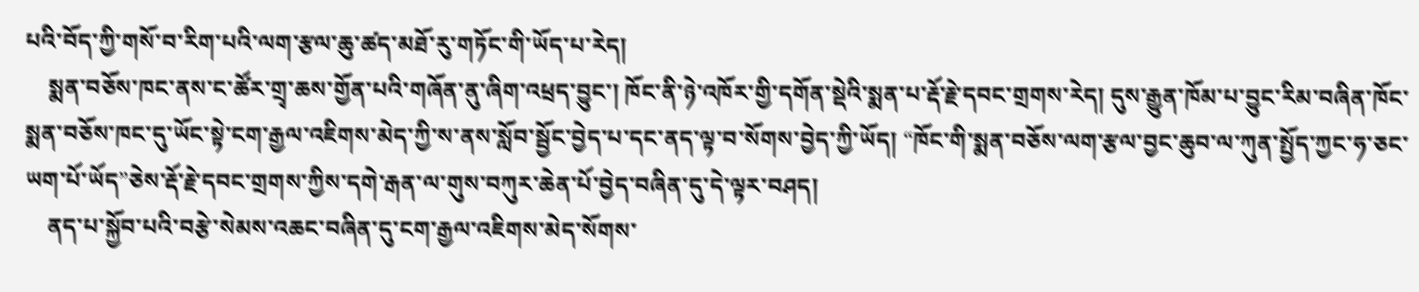པའི་བོད་ཀྱི་གསོ་བ་རིག་པའི་ལག་རྩལ་ཆུ་ཚད་མཐོ་རུ་གཏོང་གི་ཡོད་པ་རེད།
    སྨན་བཅོས་ཁང་ནས་ང་ཚོར་གྲྭ་ཆས་གྱོན་པའི་གཞོན་ནུ་ཞིག་འཕྲད་བྱུང་། ཁོང་ནི་ཉེ་འཁོར་གྱི་དགོན་སྡེའི་སྨན་པ་རྡོ་རྗེ་དབང་གྲགས་རེད། དུས་རྒྱུན་ཁོམ་པ་བྱུང་རིམ་བཞིན་ཁོང་སྨན་བཅོས་ཁང་དུ་ཡོང་སྟེ་ངག་རྒྱལ་འཇིགས་མེད་ཀྱི་ས་ནས་སློབ་སྦྱོང་བྱེད་པ་དང་ནད་ལྟ་བ་སོགས་བྱེད་ཀྱི་ཡོད། “ཁོང་གི་སྨན་བཅོས་ལག་རྩལ་བྱང་ཆུབ་ལ་ཀུན་སྤྱོད་ཀྱང་ཧ་ཅང་ཡག་པོ་ཡོད”ཅེས་རྡོ་རྗེ་དབང་གྲགས་ཀྱིས་དགེ་རྒན་ལ་གུས་བཀུར་ཆེན་པོ་བྱེད་བཞིན་དུ་དེ་ལྟར་བཤད།
    ནད་པ་སྐྱོབ་པའི་བརྩེ་སེམས་འཆང་བཞིན་དུ་ངག་རྒྱལ་འཇིགས་མེད་སོགས་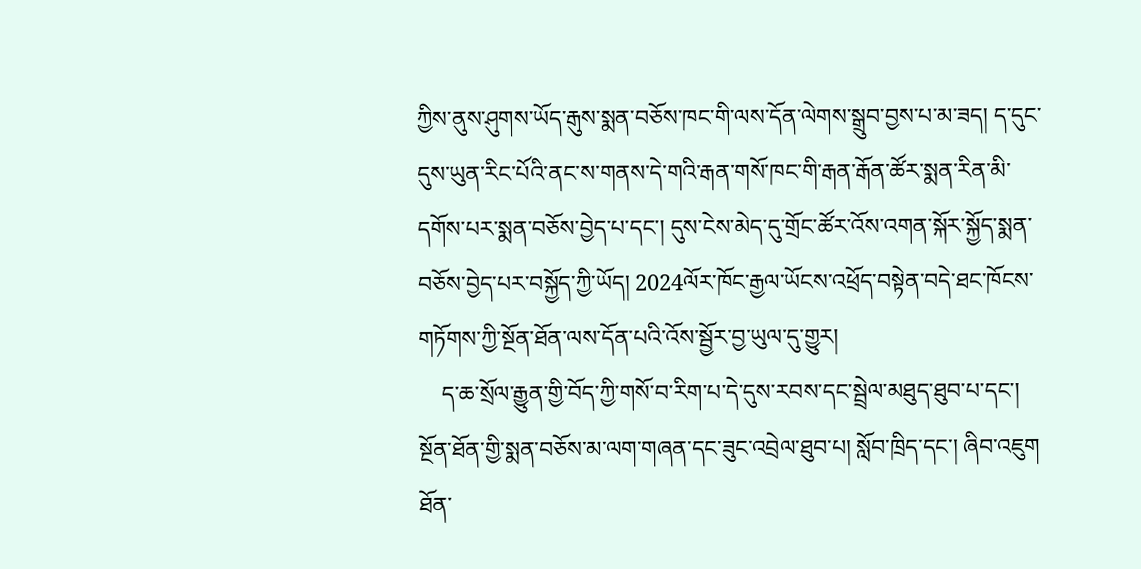ཀྱིས་ནུས་ཤུགས་ཡོད་རྒུས་སྨན་བཅོས་ཁང་གི་ལས་དོན་ལེགས་སྒྲུབ་བྱས་པ་མ་ཟད། ད་དུང་དུས་ཡུན་རིང་པོའི་ནང་ས་གནས་དེ་གའི་རྒན་གསོ་ཁང་གི་རྒན་རྒོན་ཚོར་སྨན་རིན་མི་དགོས་པར་སྨན་བཅོས་བྱེད་པ་དང་། དུས་ངེས་མེད་དུ་གྲོང་ཚོར་འོས་འགན་སྐོར་སྐྱོད་སྨན་བཅོས་བྱེད་པར་བསྐྱོད་ཀྱི་ཡོད། 2024ལོར་ཁོང་རྒྱལ་ཡོངས་འཕྲོད་བསྟེན་བདེ་ཐང་ཁོངས་གཏོགས་ཀྱི་སྔོན་ཐོན་ལས་དོན་པའི་འོས་སྦྱོར་བྱ་ཡུལ་དུ་གྱུར།
    ད་ཆ་སྲོལ་རྒྱུན་གྱི་བོད་ཀྱི་གསོ་བ་རིག་པ་དེ་དུས་རབས་དང་སྦྲེལ་མཐུད་ཐུབ་པ་དང་། སྔོན་ཐོན་གྱི་སྨན་བཅོས་མ་ལག་གཞན་དང་ཟུང་འབྲེལ་ཐུབ་པ། སློབ་ཁྲིད་དང་། ཞིབ་འཇུག ཐོན་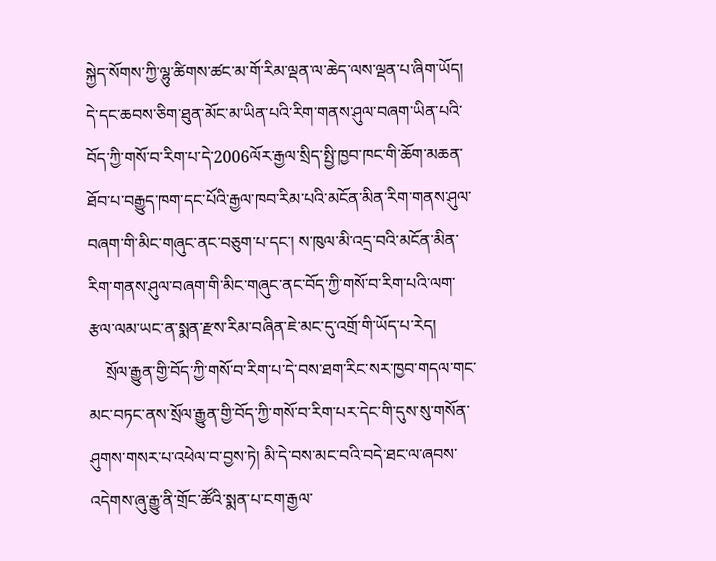སྐྱེད་སོགས་ཀྱི་ལྷུ་ཚིགས་ཚང་མ་གོ་རིམ་ལྡན་ལ་ཆེད་ལས་ལྡན་པ་ཞིག་ཡོད། དེ་དང་ཆབས་ཅིག་ཐུན་མོང་མ་ཡིན་པའི་རིག་གནས་ཤུལ་བཞག་ཡིན་པའི་བོད་ཀྱི་གསོ་བ་རིག་པ་དེ་2006ལོར་རྒྱལ་སྲིད་སྤྱི་ཁྱབ་ཁང་གི་ཆོག་མཆན་ཐོབ་པ་བརྒྱུད་ཁག་དང་པོའི་རྒྱལ་ཁབ་རིམ་པའི་མངོན་མིན་རིག་གནས་ཤུལ་བཞག་གི་མིང་གཞུང་ནང་བཅུག་པ་དང་། ས་ཁུལ་མི་འདྲ་བའི་མངོན་མིན་རིག་གནས་ཤུལ་བཞག་གི་མིང་གཞུང་ནང་བོད་ཀྱི་གསོ་བ་རིག་པའི་ལག་རྩལ་ལམ་ཡང་ན་སྨན་རྫས་རིམ་བཞིན་ཇེ་མང་དུ་འགྲོ་གི་ཡོད་པ་རེད།
    སྲོལ་རྒྱུན་གྱི་བོད་ཀྱི་གསོ་བ་རིག་པ་དེ་བས་ཐག་རིང་སར་ཁྱབ་གདལ་གང་མང་བཏང་ནས་སྲོལ་རྒྱུན་གྱི་བོད་ཀྱི་གསོ་བ་རིག་པར་དེང་གི་དུས་སུ་གསོན་ཤུགས་གསར་པ་འཕེལ་བ་བྱས་ཏེ། མི་དེ་བས་མང་བའི་བདེ་ཐང་ལ་ཞབས་འདེགས་ཞུ་རྒྱུ་ནི་གྲོང་ཚོའི་སྨན་པ་ངག་རྒྱལ་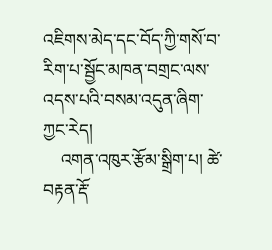འཇིགས་མེད་དང་བོད་ཀྱི་གསོ་བ་རིག་པ་སྦྱོང་མཁན་བགྲང་ལས་འདས་པའི་བསམ་འདུན་ཞིག་ཀྱང་རེད།
    འགན་འཁུར་རྩོམ་སྒྲིག་པ། ཚེ་བརྟན་རྡོ་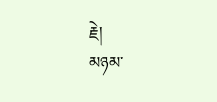རྗེ།
མཉམ་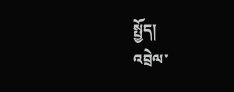སྤྱོད།
འབྲེལ་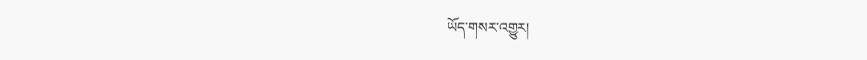ཡོད་གསར་འགྱུར།